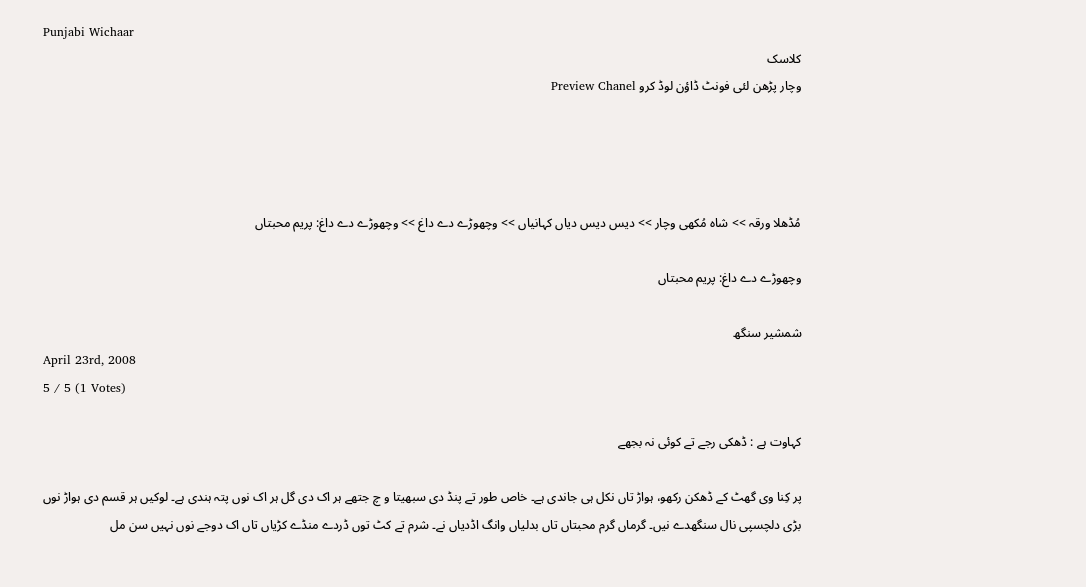Punjabi Wichaar
کلاسک
وچار پڑھن لئی فونٹ ڈاؤن لوڈ کرو Preview Chanel




مُڈھلا ورقہ >> شاہ مُکھی وچار >> دیس دیس دیاں کہانیاں >> وچھوڑے دے داغ >> وچھوڑے دے داغ: پریم محبتاں

وچھوڑے دے داغ: پریم محبتاں

شمشیر سنگھ
April 23rd, 2008
5 / 5 (1 Votes)

کہاوت ہے : ڈھکی رجے تے کوئی نہ بجھے

پر کِنا وی گھٹ کے ڈھکن رکھو، ہواڑ تاں نکل ہی جاندی ہے۔ خاص طور تے پنڈ دی سبھیتا و چ جتھے ہر اک دی گل ہر اک نوں پتہ ہندی ہے۔ لوکیں ہر قسم دی ہواڑ نوں بڑی دلچسپی نال سنگھدے نیں۔ گرماں گرم محبتاں تاں بدلیاں وانگ اڈدیاں نے۔ شرم تے کٹ توں ڈردے منڈے کڑیاں تاں اک دوجے نوں نہیں سن مل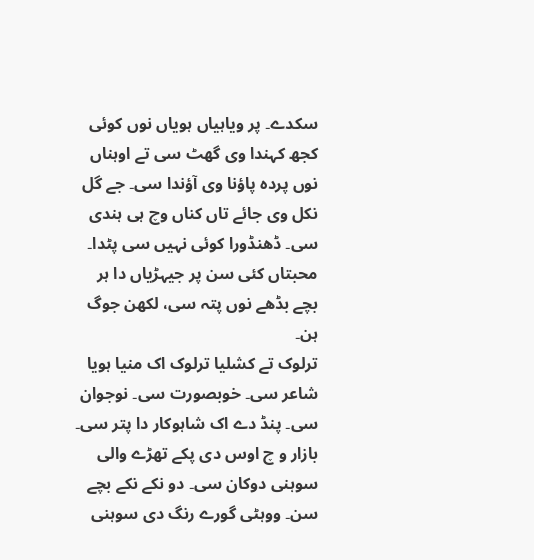سکدے۔ پر ویاہیاں ہویاں نوں کوئی کجھ کہندا وی گھٹ سی تے اوہناں نوں پردہ پاؤنا وی آؤندا سی۔ جے گل نکل وی جائے تاں کناں وچ ہی ہندی سی۔ ڈھنڈورا کوئی نہیں سی پٹدا۔ محبتاں کئی سن پر جیہڑیاں دا ہر بچے بڈھے نوں پتہ سی، لکھن جوگ ہن۔
ترلوک تے کشلیا ترلوک اک منیا ہویا شاعر سی۔ خوبصورت سی۔ نوجوان سی۔ پنڈ دے اک شاہوکار دا پتر سی۔ بازار و چ اوس دی پکے تھڑے والی سوہنی دوکان سی۔ دو نکے نکے بچے سن۔ ووہٹی گورے رنگ دی سوہنی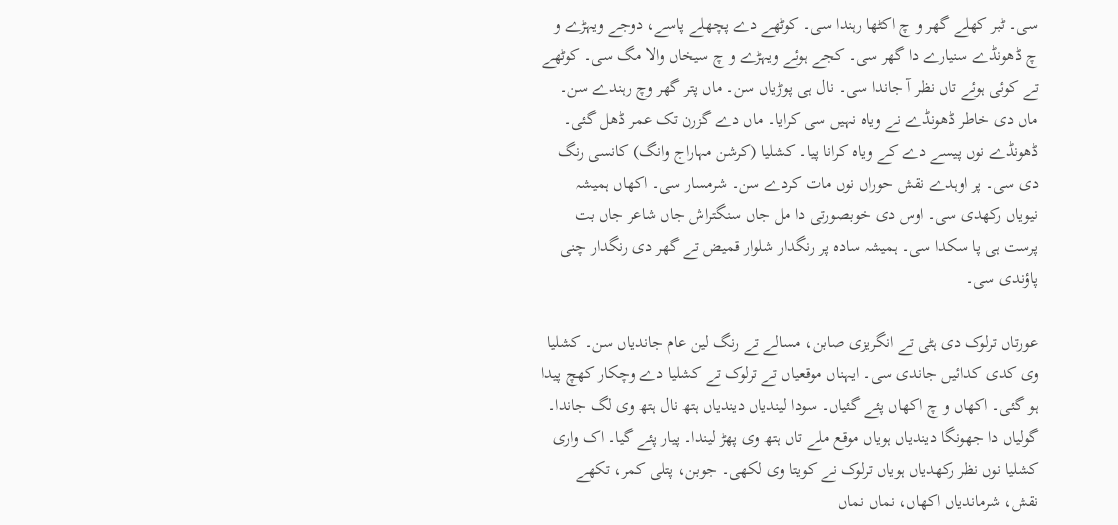سی۔ ٹبر کھلے گھر و چ اکٹھا رہندا سی۔ کوٹھے دے پچھلے پاسے، دوجے ویہڑے و چ ڈھونڈے سنیارے دا گھر سی۔ کجے ہوئے ویہڑے و چ سیخاں والا مگ سی۔ کوٹھے تے کوئی ہوئے تاں نظر آ جاندا سی۔ نال ہی پوڑیاں سن۔ ماں پتر گھر وچ رہندے سن۔ ماں دی خاطر ڈھونڈے نے ویاہ نہیں سی کرایا۔ ماں دے گزرن تک عمر ڈھل گئی۔ ڈھونڈے نوں پیسے دے کے ویاہ کرانا پیا۔ کشلیا (کرشن مہاراج وانگ) کانسی رنگ دی سی۔ پر اوہدے نقش حوراں نوں مات کردے سن۔ شرمسار سی۔ اکھاں ہمیشہ نیویاں رکھدی سی۔ اوس دی خوبصورتی دا مل جاں سنگتراش جاں شاعر جاں بت پرست ہی پا سکدا سی۔ ہمیشہ سادہ پر رنگدار شلوار قمیض تے گھر دی رنگدار چنی پاؤندی سی۔

عورتاں ترلوک دی ہٹی تے انگریزی صابن، مسالے تے رنگ لین عام جاندیاں سن۔ کشلیا وی کدی کدائیں جاندی سی۔ ایہناں موقعیاں تے ترلوک تے کشلیا دے وچکار کھچ پیدا ہو گئی۔ اکھاں و چ اکھاں پئے گئیاں۔ سودا لیندیاں دیندیاں ہتھ نال ہتھ وی لگ جاندا۔ گولیاں دا جھونگا دیندیاں ہویاں موقع ملے تاں ہتھ وی پھڑ لیندا۔ پیار پئے گیا۔ اک واری کشلیا نوں نظر رکھدیاں ہویاں ترلوک نے کویتا وی لکھی۔ جوبن، پتلی کمر، تکھے نقش، شرماندیاں اکھاں، نماں نماں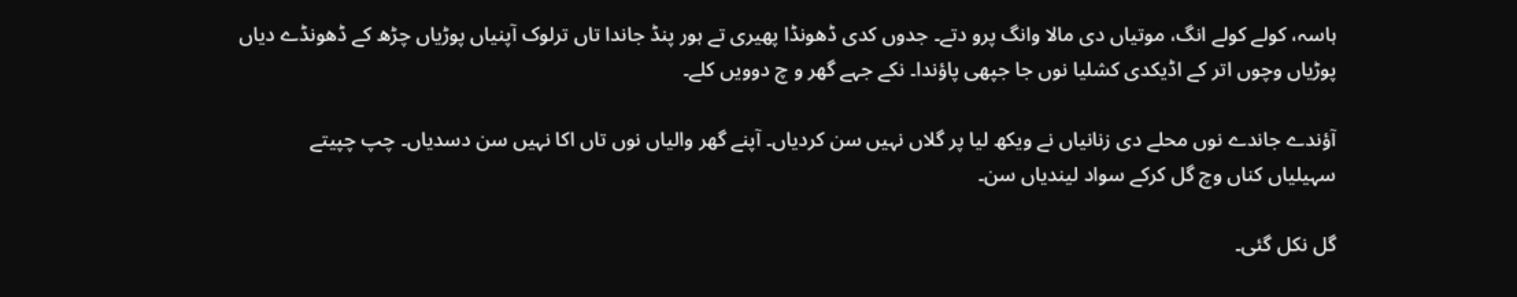ہاسہ، کولے کولے انگ، موتیاں دی مالا وانگ پرو دتے۔ جدوں کدی ڈھونڈا پھیری تے ہور پنڈ جاندا تاں ترلوک آپنیاں پوڑیاں چڑھ کے ڈھونڈے دیاں پوڑیاں وچوں اتر کے اڈیکدی کشلیا نوں جا جپھی پاؤندا۔ نکے جہے گھر و چ دوویں کلے۔

آؤندے جاندے نوں محلے دی زنانیاں نے ویکھ لیا پر گلاں نہیں سن کردیاں۔ آپنے گھر والیاں نوں تاں اکا نہیں سن دسدیاں۔ چپ چپیتے سہیلیاں کناں وچ گل کرکے سواد لیندیاں سن۔

گل نکل گئی۔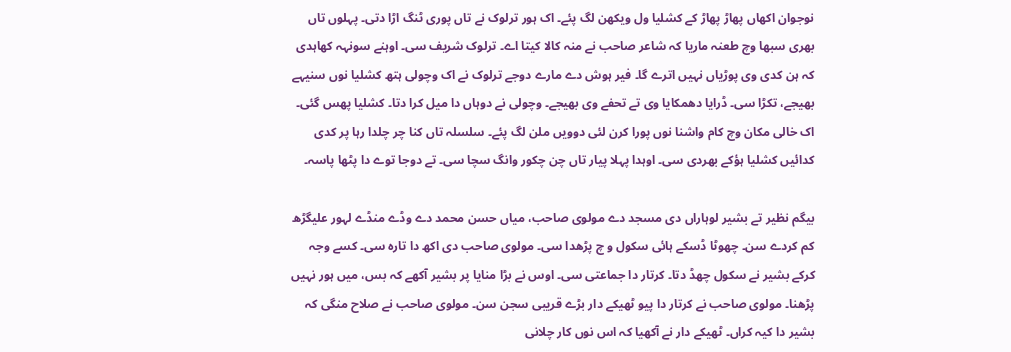نوجوان اکھاں پھاڑ پھاڑ کے کشلیا ول ویکھن لگ پئے۔ اک ہور ترلوک نے تاں پوری ٹنگ اڑا دتی۔ پہلوں تاں بھری سبھا وچ طعنہ ماریا کہ شاعر صاحب نے منہ کالا کیتا اے۔ ترلوک شریف سی۔ اوہنے سونہہ کھاہدی کہ ہن کدی وی پوڑیاں نہیں اترے گا۔ فیر ہوش دے مارے دوجے ترلوک نے اک وچولی ہتھ کشلیا نوں سنیہے بھیجے، تکڑا سی۔ ڈرایا دھمکایا وی تے تحفے وی بھیجے۔ وچولی نے دوہاں دا میل کرا دتا۔ کشلیا پھس گئی۔ اک خالی مکان وچ کام واشنا نوں پورا کرن لئی دوویں ملن لگ پئے۔ سلسلہ تاں کنا چر چلدا رہا پر کدی کدائیں کشلیا ہؤکے بھردی سی۔ اوہدا پہلا پیار تاں چن چکور وانگ سچا سی۔ تے دوجا توے دا پٹھا پاسہ۔

بیگم نظیر تے بشیر لوہاراں دی مسجد دے مولوی صاحب، میاں حسن محمد دے وڈے منڈے لہور علیگڑھ کم کردے سن۔ چھوٹا ڈسکے ہائی سکول و چ پڑھدا سی۔ مولوی صاحب دی اکھ دا تارہ سی۔ کسے وجہ کرکے بشیر نے سکول چھڈ دتا۔ کرتار دا جماعتی سی۔ اوس نے بڑا منایا پر بشیر آکھے کہ بس، میں ہور نہیں پڑھنا۔ مولوی صاحب نے کرتار دا پیو ٹھیکے دار بڑے قریبی سجن سن۔ مولوی صاحب نے صلاح منگی کہ بشیر دا کیہ کراں۔ ٹھیکے دار نے آکھیا کہ اس نوں کار چلانی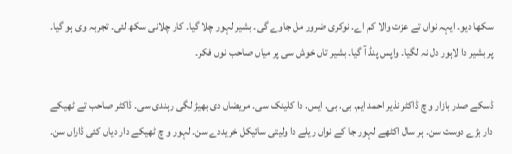سکھا دیو۔ ایہہ نواں تے عزت والا کم اے۔ نوکری ضرور مل جاوے گی۔ بشیر لہور چلا گیا۔ کار چلانی سکھ لئی۔ تجربہ وی ہو گیا۔ پر بشیر دا لاہور دل نہ لگیا۔ واپس پنڈ آ گیا۔ بشیر تاں خوش سی پر میاں صاحب نوں فکر۔

ڈسکے صدر بازار و چ ڈاکٹر نذیر احمد ایم. بی. بی. ایس. دا کلینک سی۔ مریضاں دی بھیڑ لگی رہندی سی۔ ڈاکٹر صاحب تے ٹھیکے دار بڑے دوست سن۔ ہر سال اکٹھے لہور جا کے نواں ریلے دا ولیتی سائیکل خریددے سن۔ لہور و چ ٹھیکے دار دیاں کئی ڈاراں سن۔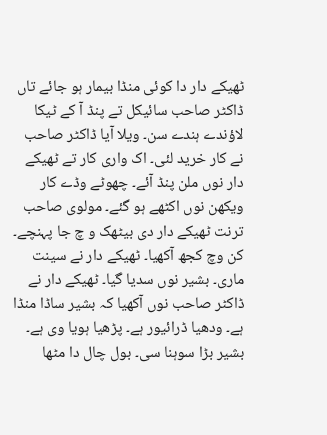ٹھیکے دار دا کوئی منڈا بیمار ہو جائے تاں ڈاکٹر صاحب سائیکل تے پنڈ آ کے ٹیکا لاؤندے ہندے سن۔ ویلا آیا ڈاکٹر صاحب نے کار خرید لئی۔ اک واری کار تے ٹھیکے دار نوں ملن پنڈ آئے۔ چھوٹے وڈے کار ویکھن نوں اکٹھے ہو گئے۔ مولوی صاحب ترنت ٹھیکے دار دی بیٹھک و چ جا پہنچے۔ کن وچ کجھ آکھیا۔ ٹھیکے دار نے سینت ماری۔ بشیر نوں سدیا گیا۔ ٹھیکے دار نے ڈاکٹر صاحب نوں آکھیا کہ بشیر ساڈا منڈا ہے۔ ودھیا ڈرائیور ہے۔ پڑھیا ہویا وی ہے۔ بشیر بڑا سوہنا سی۔ بول چال دا مٹھا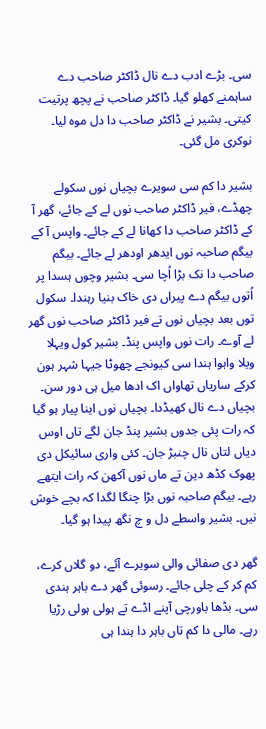سی۔ بڑے ادب دے نال ڈاکٹر صاحب دے ساہمنے کھلو گیا۔ ڈاکٹر صاحب نے پچھ پرتیت کیتی۔ بشیر نے ڈاکٹر صاحب دا دل موہ لیا۔ نوکری مل گئی۔

بشیر دا کم سی سویرے بچیاں نوں سکولے چھڈے، فیر ڈاکٹر صاحب نوں لے کے جائے، گھر آ کے ڈاکٹر صاحب دا کھانا لے کے جائے۔ واپس آ کے بیگم صاحبہ نوں ایدھر اودھر لے جائے۔ بیگم صاحب دا نک بڑا اُچا سی۔ بشیر وچوں ہسدا پر اُتوں بیگم دے پیراں دی خاک بنیا رہندا۔ سکول توں بعد بچیاں نوں تے فیر ڈاکٹر صاحب نوں گھر لے آوے۔ رات نوں واپس پنڈ۔ بشیر کول ویہلا ویلا واہوا ہندا سی کیونجے چھوٹا جیہا شہر ہون کرکے ساریاں تھاواں اک ادھا میل ہی دور سن۔ بچیاں دے نال کھیڈدا۔ بچیاں نوں اینا پیار ہو گیا کہ رات پئی جدوں بشیر پنڈ جان لگے تاں اوس دیاں لتاں نال چنبڑ جان۔ کئی واری سائیکل دی پھوک کڈھ دین تے ماں نوں آکھن کہ رات ایتھے رہے۔ بیگم صاحبہ نوں بڑا چنگا لگدا کہ بچے خوش نیں۔ بشیر واسطے دل و چ نگھ پیدا ہو گیا۔

گھر دی صفائی والی سویرے آئے، دو گلاں کرے، کم کر کے چلی جائے۔ رسوئی گھر دے باہر ہندی سی۔ بڈھا باورچی آپنے اڈے تے ہولی ہولی رڑیا رہے۔ مالی دا کم تاں باہر دا ہندا ہی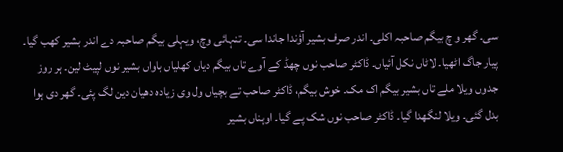سی۔ گھر و چ بیگم صاحبہ اکلی۔ اندر صرف بشیر آؤندا جاندا سی۔ تنہائی وچ، ویہلی بیگم صاحبہ دے اندر بشیر کھب گیا۔ پیار جاگ اٹھیا۔ لاٹاں نکل آئیاں۔ ڈاکٹر صاحب نوں چھڈ کے آوے تاں بیگم دیاں کھلیاں باواں بشیر نوں لپیٹ لین۔ ہر روز جدوں ویلا ملے تاں بشیر بیگم اک مک۔ خوش بیگم، ڈاکٹر صاحب تے بچیاں ول وی زیادہ دھیان دین لگ پئی۔ گھر دی ہوا بدل گئی۔ ویلا لنگھدا گیا۔ ڈاکٹر صاحب نوں شک پے گیا۔ اوہناں بشیر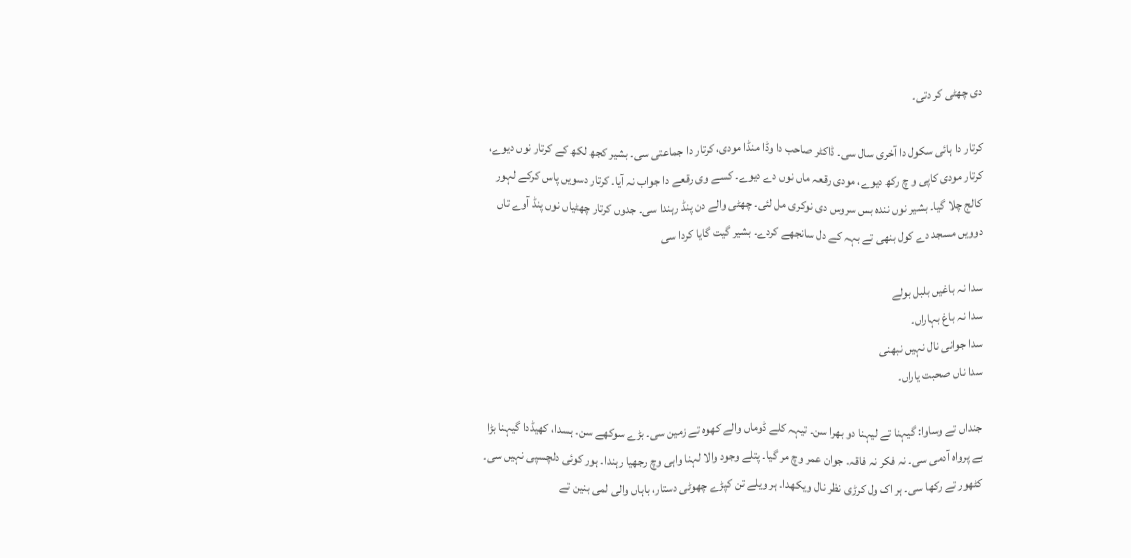دی چھٹی کر دتی۔

کرتار دا ہائی سکول دا آخری سال سی۔ ڈاکٹر صاحب دا وڈا منڈا مودی، کرتار دا جماعتی سی۔ بشیر کجھ لکھ کے کرتار نوں دیوے، کرتار مودی کاپی و چ رکھ دیوے، مودی رقعہ ماں نوں دے دیوے۔ کسے وی رقعے دا جواب نہ آیا۔ کرتار دسویں پاس کرکے لہور کالج چلا گیا۔ بشیر نوں نندہ بس سروس دی نوکری مل لئی۔ چھٹی والے دن پنڈ رہندا سی۔ جدوں کرتار چھٹیاں نوں پنڈ آوے تاں دوویں مسجد دے کول بنھی تے بہہ کے دل سانجھے کردے۔ بشیر گیت گایا کردا سی

سدا نہ باغیں بلبل بولے
سدا نہ باغ بہاراں۔
سدا جوانی نال نہیں نبھنی
سدا ناں صحبت یاراں۔

جنداں تے وساوا: گیہنا تے لیہنا دو بھرا سن۔ تیہہ کلے ڈوماں والے کھوہ تے زمین سی۔ بڑے سوکھے سن۔ ہسدا، کھیڈدا گیہنا بڑا بے پرواہ آدمی سی۔ نہ فکر نہ فاقہ۔ جوان عمر وچ مر گیا۔ پتلے وجود والا لہنا واہی وچ رجھیا رہندا۔ ہور کوئی دلچسپی نہیں سی۔ کٹھور تے رکھا سی۔ ہر اک ول کرڑی نظر نال ویکھدا۔ ہر ویلے تن کپڑے چھوٹی دستار، باہاں والی لمی بنین تے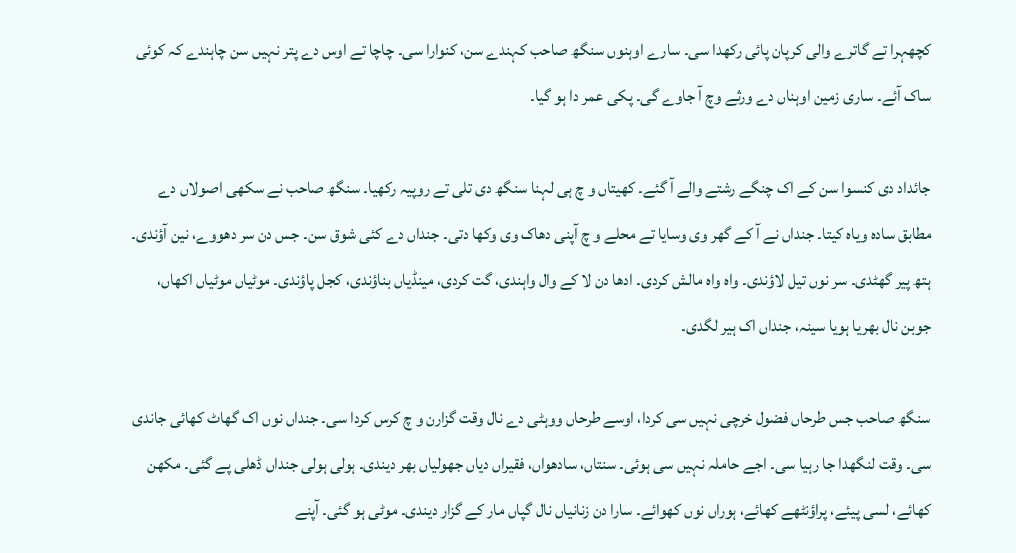کچھہرا تے گاترے والی کرپان پائی رکھدا سی۔ سارے اوہنوں سنگھ صاحب کہندے سن، کنوارا سی۔ چاچا تے اوس دے پتر نہیں سن چاہندے کہ کوئی ساک آئے۔ ساری زمین اوہناں دے ورثے وچ آ جاوے گی۔ پکی عمر دا ہو گیا۔

جائداد دی کنسوا سن کے اک چنگے رشتے والے آ گئے۔ کھیتاں و چ ہی لہنا سنگھ دی تلی تے روپیہ رکھیا۔ سنگھ صاحب نے سکھی اصولاں دے مطابق سادہ ویاہ کیتا۔ جنداں نے آ کے گھر وی وسایا تے محلے و چ آپنی دھاک وی وکھا دتی۔ جنداں دے کئی شوق سن۔ جس دن سر دھووے، نین آؤندی۔ ہتھ پیر گھٹدی۔ سر نوں تیل لاؤندی۔ واہ واہ مالش کردی۔ ادھا دن لا کے وال واہندی، گت کردی، مینڈیاں بناؤندی، کجل پاؤندی۔ موٹیاں موٹیاں اکھاں، جوبن نال بھریا ہویا سینہ، جنداں اک ہیر لگدی۔

سنگھ صاحب جس طرحاں فضول خرچی نہیں سی کردا، اوسے طرحاں ووہٹی دے نال وقت گزارن و چ کرس کردا سی۔ جنداں نوں اک گھاٹ کھائی جاندی سی۔ وقت لنگھدا جا رہیا سی۔ اجے حاملہ نہیں سی ہوئی۔ سنتاں، سادھواں، فقیراں دیاں جھولیاں بھر دیندی۔ ہولی ہولی جنداں ڈھلی پے گئی۔ مکھن کھائے، لسی پیئے، پراؤنٹھے کھائے، ہوراں نوں کھوائے۔ سارا دن زنانیاں نال گپاں مار کے گزار دیندی۔ موٹی ہو گئی۔ آپنے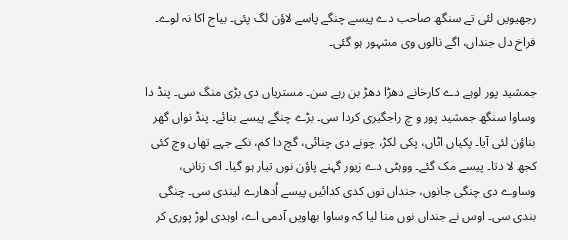رجھیویں لئی تے سنگھ صاحب دے پیسے چنگے پاسے لاؤن لگ پئی۔ بیاج اکا نہ لوے۔ فراخ دل جنداں، اگے نالوں وی مشہور ہو گئی۔

جمشید پور لوہے دے کارخانے دھڑا دھڑ بن رہے سن۔ مستریاں دی بڑی منگ سی۔ پنڈ دا وساوا سنگھ جمشید پور و چ راجگیری کردا سی۔ بڑے چنگے پیسے بنائے۔ پنڈ نواں گھر بناؤن لئی آیا۔ پکیاں اٹاں، پکی لکڑ، چونے دی چنائی، گچ دا کم، نکے جہے تھاں وچ کئی کجھ لا دتا۔ پیسے مک گئے۔ ووہٹی دے زیور گہنے پاؤن نوں تیار ہو گیا۔ اک زنانی، وساوے دی چنگی جانوں، جنداں توں کدی کدائیں پیسے اُدھارے لیندی سی۔ چنگی بندی سی۔ اوس نے جنداں نوں منا لیا کہ وساوا بھاویں آدمی اے، اوہدی لوڑ پوری کر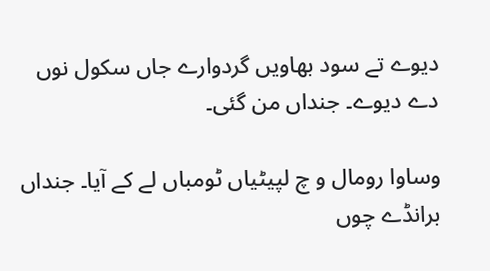دیوے تے سود بھاویں گردوارے جاں سکول نوں دے دیوے۔ جنداں من گئی۔

وساوا رومال و چ لپیٹیاں ٹومباں لے کے آیا۔ جنداں برانڈے چوں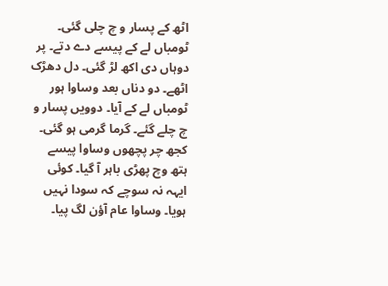اٹھ کے پسار و چ چلی گئی۔ ٹومباں لے کے پیسے دے دتے۔ پر دوہاں دی اکھ لڑ گئی۔ دل دھڑک اٹھے۔ دو دناں بعد وساوا ہور ٹومباں لے کے آیا۔ دوویں پسار و چ چلے گئے۔ گرما گرمی ہو گئی۔ کجھ چر پچھوں وساوا پیسے ہتھ وچ پھڑی باہر آ گیا۔ کوئی ایہہ نہ سوچے کہ سودا نہیں ہویا۔ وساوا عام آؤن لگ پیا۔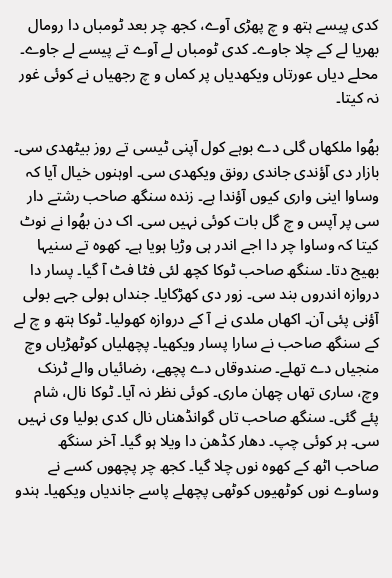کدی پیسے ہتھ و چ پھڑی آوے، کجھ چر بعد ٹومباں دا رومال بھریا لے کے چلا جاوے۔ کدی ٹومباں لے آوے تے پیسے لے جاوے۔ محلے دیاں عورتاں ویکھدیاں پر کماں و چ رجھیاں نے کوئی غور نہ کیتا۔

بھُوا ملکھاں گلی دے بوہے کول آپنی ٹیسی تے روز بیٹھدی سی۔ بازار دی آؤندی جاندی رونق ویکھدی سی۔ اوہنوں خیال آیا کہ وساوا اینی واری کیوں آؤندا ہے۔ زندہ سنگھ صاحب رشتے دار سی پر آپس و چ گل بات کوئی نہیں سی۔ اک دن بھُوا نے نوٹ کیتا کہ وساوا چر دا اجے اندر ہی وڑیا ہویا ہے۔ کھوہ تے سنیہا بھیج دتا۔ سنگھ صاحب ٹوکا کچھ لئی فٹا فٹ آ گیا۔ پسار دا دروازہ اندروں بند سی۔ زور دی کھڑکایا۔ جنداں ہولی جہے بولی آؤنی پئی آن۔ اکھاں ملدی نے آ کے دروازہ کھولیا۔ ٹوکا ہتھ و چ لے کے سنگھ صاحب نے سارا پسار ویکھیا۔ پچھلیاں کوٹھڑیاں وچ منجیاں دے تھلے۔ صندوقاں دے پچھے، رضائیاں والے ٹرنک وچ، ساری تھاں چھان ماری۔ کوئی نظر نہ آیا۔ ٹوکا نال، شام پئے گئی۔ سنگھ صاحب تاں گوانڈھناں نال کدی بولیا وی نہیں سی۔ ہر کوئی چپ۔ دھار کڈھن دا ویلا ہو گیا۔ آخر سنگھ صاحب اٹھ کے کھوہ نوں چلا گیا۔ کجھ چر پچھوں کسے نے وساوے نوں کوٹھیوں کوٹھی پچھلے پاسے جاندیاں ویکھیا۔ ہندو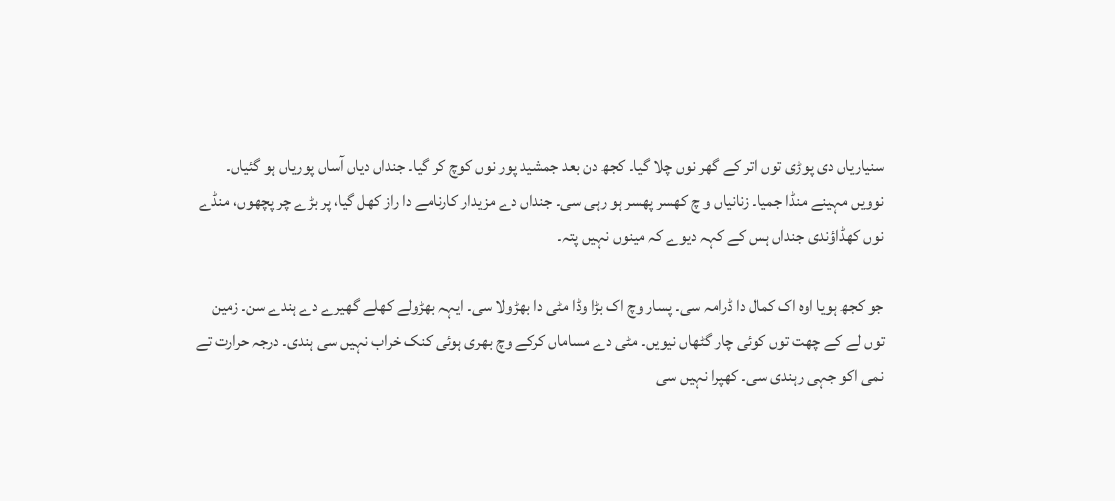سنیاریاں دی پوڑی توں اتر کے گھر نوں چلا گیا۔ کجھ دن بعد جمشید پور نوں کوچ کر گیا۔ جنداں دیاں آساں پوریاں ہو گئیاں۔ نوویں مہینے منڈا جمیا۔ زنانیاں و چ کھسر پھسر ہو رہی سی۔ جنداں دے مزیدار کارنامے دا راز کھل گیا، پر بڑے چر پچھوں، منڈے نوں کھڈاؤندی جنداں ہس کے کہہ دیوے کہ مینوں نہیں پتہ۔

جو کجھ ہویا اوہ اک کمال دا ڈرامہ سی۔ پسار وچ اک بڑا وڈا مٹی دا بھڑولا سی۔ ایہہ بھڑولے کھلے گھیرے دے ہندے سن۔ زمین توں لے کے چھت توں کوئی چار گٹھاں نیویں۔ مٹی دے مساماں کرکے وچ بھری ہوئی کنک خراب نہیں سی ہندی۔ درجہ حرارت تے نمی اکو جہی رہندی سی۔ کھپرا نہیں سی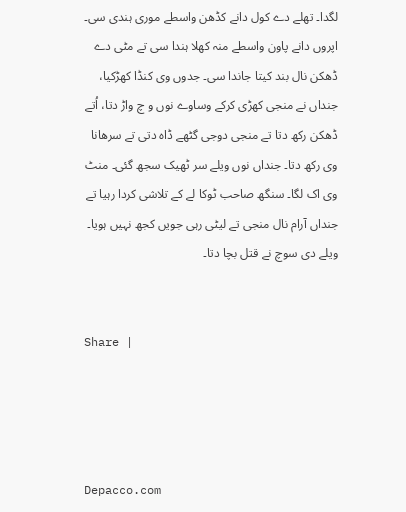لگدا۔ تھلے دے کول دانے کڈھن واسطے موری ہندی سی۔ اپروں دانے پاون واسطے منہ کھلا ہندا سی تے مٹی دے ڈھکن نال بند کیتا جاندا سی۔ جدوں وی کنڈا کھڑکیا، جنداں نے منجی کھڑی کرکے وساوے نوں و چ واڑ دتا، اُتے ڈھکن رکھ دتا تے منجی دوجی گٹھے ڈاہ دتی تے سرھانا وی رکھ دتا۔ جنداں نوں ویلے سر ٹھیک سجھ گئی۔ منٹ وی اک لگا۔ سنگھ صاحب ٹوکا لے کے تلاشی کردا رہیا تے جنداں آرام نال منجی تے لیٹی رہی جویں کجھ نہیں ہویا۔ ویلے دی سوچ نے قتل بچا دتا۔


Share |




Depacco.com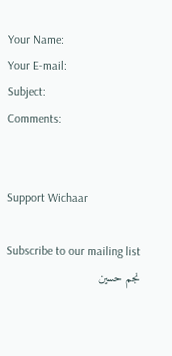Your Name:
Your E-mail:
Subject:
Comments:


Support Wichaar

Subscribe to our mailing list
نجم حسین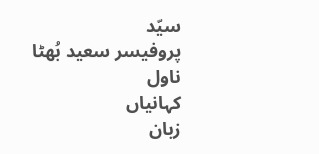سیّد
پروفیسر سعید بُھٹا
ناول
کہانیاں
زبان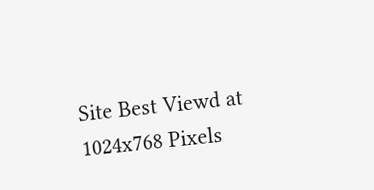Site Best Viewd at 1024x768 Pixels